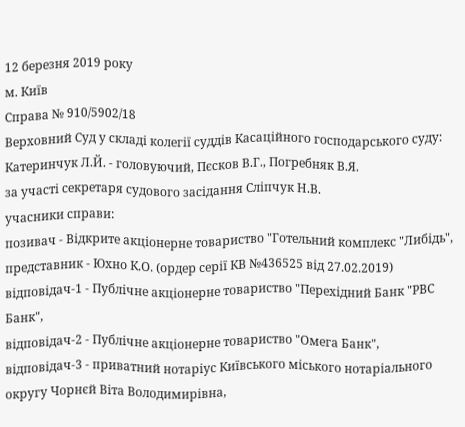12 березня 2019 року
м. Київ
Справа № 910/5902/18
Верховний Суд у складі колегії суддів Касаційного господарського суду:
Катеринчук Л.Й. - головуючий, Пєсков В.Г., Погребняк В.Я.
за участі секретаря судового засідання Сліпчук Н.В.
учасники справи:
позивач - Відкрите акціонерне товариство "Готельний комплекс "Либідь",
представник - Юхно К.О. (ордер серії КВ №436525 від 27.02.2019)
відповідач-1 - Публічне акціонерне товариство "Перехідний Банк "РВС Банк",
відповідач-2 - Публічне акціонерне товариство "Омега Банк",
відповідач-3 - приватний нотаріус Київського міського нотаріального округу Чорнєй Віта Володимирівна,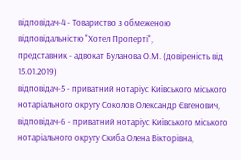відповідач-4 - Товариство з обмеженою відповідальністю "Хотел Проперті",
представник - адвокат Буланова О.М. (довіреність від 15.01.2019)
відповідач-5 - приватний нотаріус Київського міського нотаріального округу Соколов Олександр Євгенович,
відповідач-6 - приватний нотаріус Київського міського нотаріального округу Скиба Олена Вікторівна,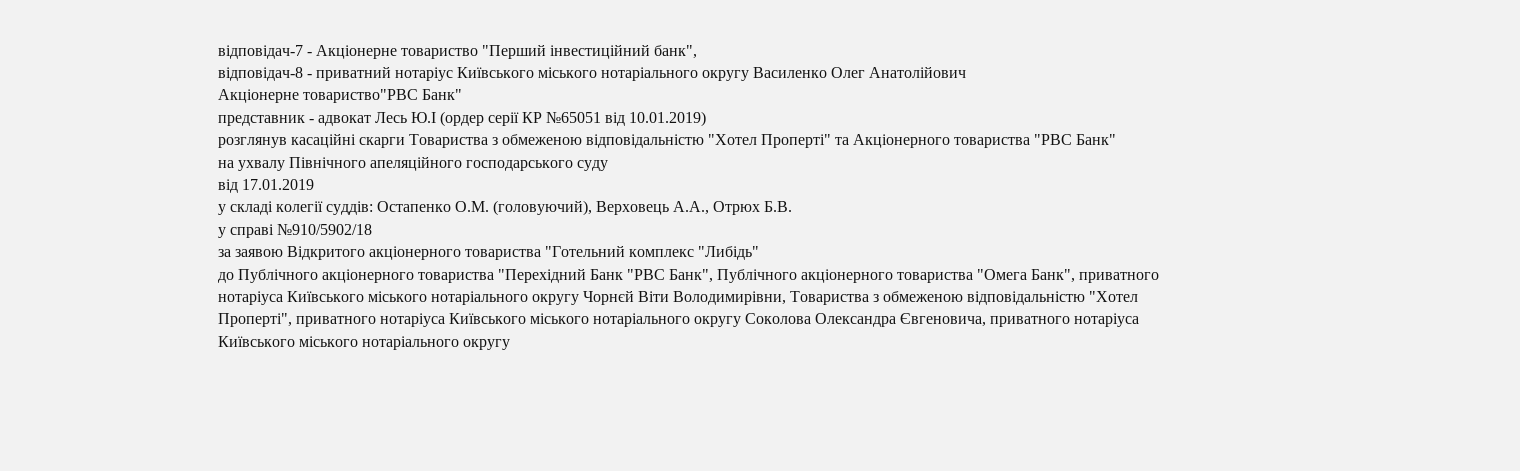відповідач-7 - Акціонерне товариство "Перший інвестиційний банк",
відповідач-8 - приватний нотаріус Київського міського нотаріального округу Василенко Олег Анатолійович
Акціонерне товариство"РВС Банк"
представник - адвокат Лесь Ю.І (ордер серії КР №65051 від 10.01.2019)
розглянув касаційні скарги Товариства з обмеженою відповідальністю "Хотел Проперті" та Акціонерного товариства "РВС Банк"
на ухвалу Північного апеляційного господарського суду
від 17.01.2019
у складі колегії суддів: Остапенко О.М. (головуючий), Верховець А.А., Отрюх Б.В.
у справі №910/5902/18
за заявою Відкритого акціонерного товариства "Готельний комплекс "Либідь"
до Публічного акціонерного товариства "Перехідний Банк "РВС Банк", Публічного акціонерного товариства "Омега Банк", приватного нотаріуса Київського міського нотаріального округу Чорнєй Віти Володимирівни, Товариства з обмеженою відповідальністю "Хотел Проперті", приватного нотаріуса Київського міського нотаріального округу Соколова Олександра Євгеновича, приватного нотаріуса Київського міського нотаріального округу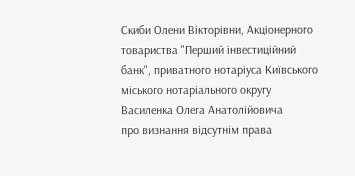Скиби Олени Вікторівни, Акціонерного товариства "Перший інвестиційний банк", приватного нотаріуса Київського міського нотаріального округу Василенка Олега Анатолійовича
про визнання відсутнім права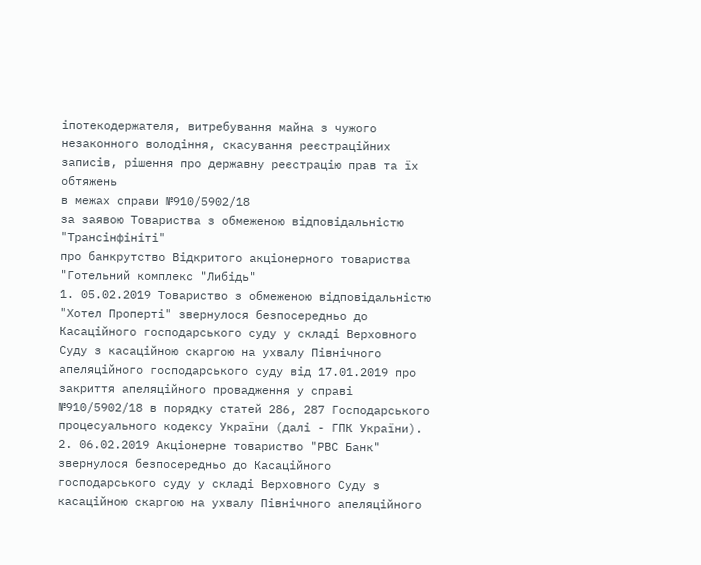іпотекодержателя, витребування майна з чужого незаконного володіння, скасування реєстраційних записів, рішення про державну реєстрацію прав та їх обтяжень
в межах справи №910/5902/18
за заявою Товариства з обмеженою відповідальністю "Трансінфініті"
про банкрутство Відкритого акціонерного товариства "Готельний комплекс "Либідь"
1. 05.02.2019 Товариство з обмеженою відповідальністю "Хотел Проперті" звернулося безпосередньо до Касаційного господарського суду у складі Верховного Суду з касаційною скаргою на ухвалу Північного апеляційного господарського суду від 17.01.2019 про закриття апеляційного провадження у справі №910/5902/18 в порядку статей 286, 287 Господарського процесуального кодексу України (далі - ГПК України).
2. 06.02.2019 Акціонерне товариство "РВС Банк" звернулося безпосередньо до Касаційного господарського суду у складі Верховного Суду з касаційною скаргою на ухвалу Північного апеляційного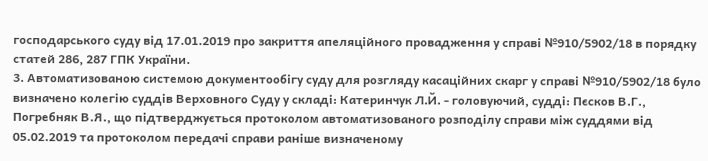господарського суду від 17.01.2019 про закриття апеляційного провадження у справі №910/5902/18 в порядку статей 286, 287 ГПК України.
3. Автоматизованою системою документообігу суду для розгляду касаційних скарг у справі №910/5902/18 було визначено колегію суддів Верховного Суду у складі: Катеринчук Л.Й. - головуючий, судді: Пєсков В.Г., Погребняк В.Я., що підтверджується протоколом автоматизованого розподілу справи між суддями від 05.02.2019 та протоколом передачі справи раніше визначеному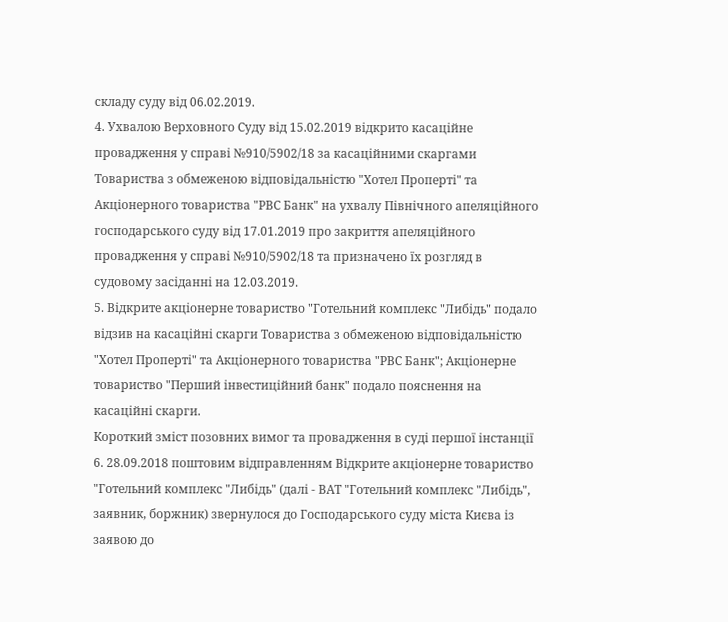складу суду від 06.02.2019.
4. Ухвалою Верховного Суду від 15.02.2019 відкрито касаційне провадження у справі №910/5902/18 за касаційними скаргами Товариства з обмеженою відповідальністю "Хотел Проперті" та Акціонерного товариства "РВС Банк" на ухвалу Північного апеляційного господарського суду від 17.01.2019 про закриття апеляційного провадження у справі №910/5902/18 та призначено їх розгляд в судовому засіданні на 12.03.2019.
5. Відкрите акціонерне товариство "Готельний комплекс "Либідь" подало відзив на касаційні скарги Товариства з обмеженою відповідальністю "Хотел Проперті" та Акціонерного товариства "РВС Банк"; Акціонерне товариство "Перший інвестиційний банк" подало пояснення на касаційні скарги.
Короткий зміст позовних вимог та провадження в суді першої інстанції
6. 28.09.2018 поштовим відправленням Відкрите акціонерне товариство "Готельний комплекс "Либідь" (далі - ВАТ "Готельний комплекс "Либідь", заявник, боржник) звернулося до Господарського суду міста Києва із заявою до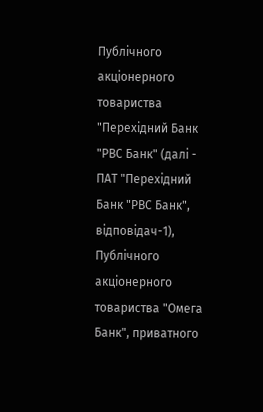Публічного акціонерного товариства "Перехідний Банк "РВС Банк" (далі - ПАТ "Перехідний Банк "РВС Банк", відповідач-1), Публічного акціонерного товариства "Омега Банк", приватного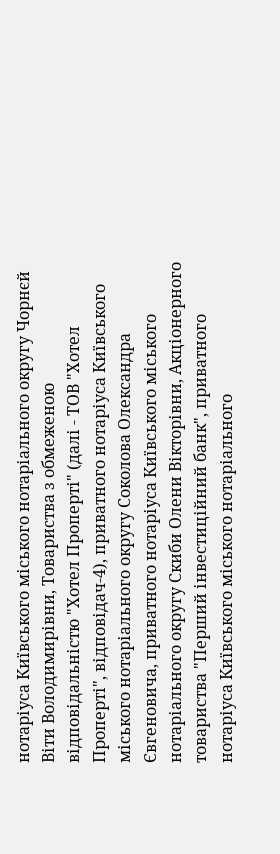нотаріуса Київського міського нотаріального округу Чорнєй Віти Володимирівни, Товариства з обмеженою відповідальністю "Хотел Проперті" (далі - ТОВ "Хотел Проперті", відповідач-4), приватного нотаріуса Київського міського нотаріального округу Соколова Олександра Євгеновича, приватного нотаріуса Київського міського нотаріального округу Скиби Олени Вікторівни, Акціонерного товариства "Перший інвестиційний банк", приватного нотаріуса Київського міського нотаріального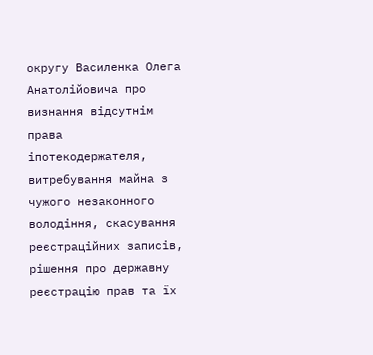округу Василенка Олега Анатолійовича про визнання відсутнім права іпотекодержателя, витребування майна з чужого незаконного володіння, скасування реєстраційних записів, рішення про державну реєстрацію прав та їх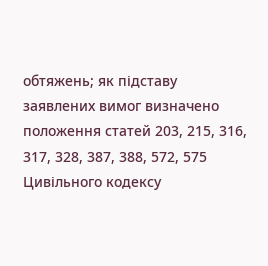обтяжень; як підставу заявлених вимог визначено положення статей 203, 215, 316, 317, 328, 387, 388, 572, 575 Цивільного кодексу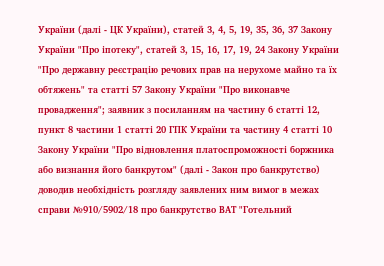України (далі - ЦК України), статей 3, 4, 5, 19, 35, 36, 37 Закону України "Про іпотеку", статей 3, 15, 16, 17, 19, 24 Закону України "Про державну реєстрацію речових прав на нерухоме майно та їх обтяжень" та статті 57 Закону України "Про виконавче провадження"; заявник з посиланням на частину 6 статті 12, пункт 8 частини 1 статті 20 ГПК України та частину 4 статті 10 Закону України "Про відновлення платоспроможності боржника або визнання його банкрутом" (далі - Закон про банкрутство) доводив необхідність розгляду заявлених ним вимог в межах справи №910/5902/18 про банкрутство ВАТ "Готельний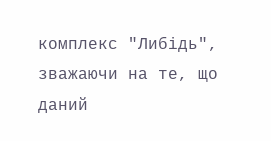комплекс "Либідь", зважаючи на те, що даний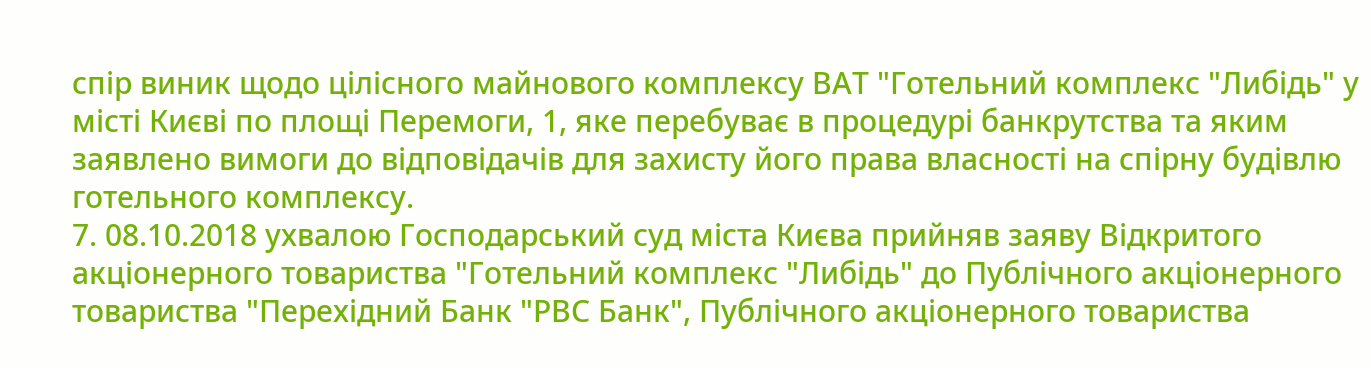спір виник щодо цілісного майнового комплексу ВАТ "Готельний комплекс "Либідь" у місті Києві по площі Перемоги, 1, яке перебуває в процедурі банкрутства та яким заявлено вимоги до відповідачів для захисту його права власності на спірну будівлю готельного комплексу.
7. 08.10.2018 ухвалою Господарський суд міста Києва прийняв заяву Відкритого акціонерного товариства "Готельний комплекс "Либідь" до Публічного акціонерного товариства "Перехідний Банк "РВС Банк", Публічного акціонерного товариства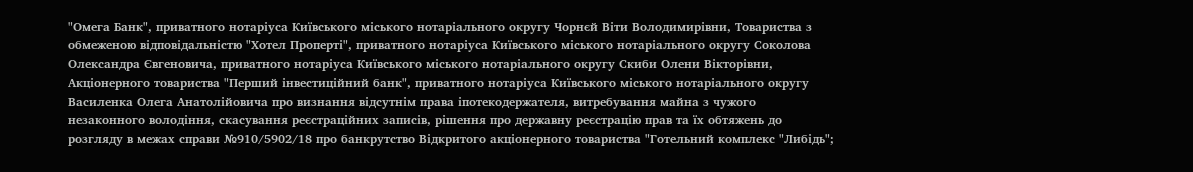"Омега Банк", приватного нотаріуса Київського міського нотаріального округу Чорнєй Віти Володимирівни, Товариства з обмеженою відповідальністю "Хотел Проперті", приватного нотаріуса Київського міського нотаріального округу Соколова Олександра Євгеновича, приватного нотаріуса Київського міського нотаріального округу Скиби Олени Вікторівни, Акціонерного товариства "Перший інвестиційний банк", приватного нотаріуса Київського міського нотаріального округу Василенка Олега Анатолійовича про визнання відсутнім права іпотекодержателя, витребування майна з чужого незаконного володіння, скасування реєстраційних записів, рішення про державну реєстрацію прав та їх обтяжень до розгляду в межах справи №910/5902/18 про банкрутство Відкритого акціонерного товариства "Готельний комплекс "Либідь";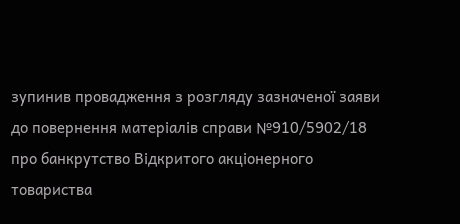зупинив провадження з розгляду зазначеної заяви до повернення матеріалів справи №910/5902/18 про банкрутство Відкритого акціонерного товариства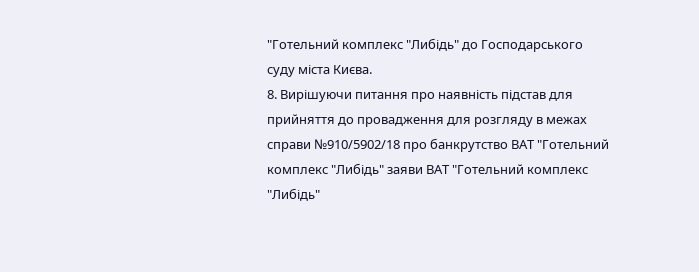"Готельний комплекс "Либідь" до Господарського суду міста Києва.
8. Вирішуючи питання про наявність підстав для прийняття до провадження для розгляду в межах справи №910/5902/18 про банкрутство ВАТ "Готельний комплекс "Либідь" заяви ВАТ "Готельний комплекс "Либідь"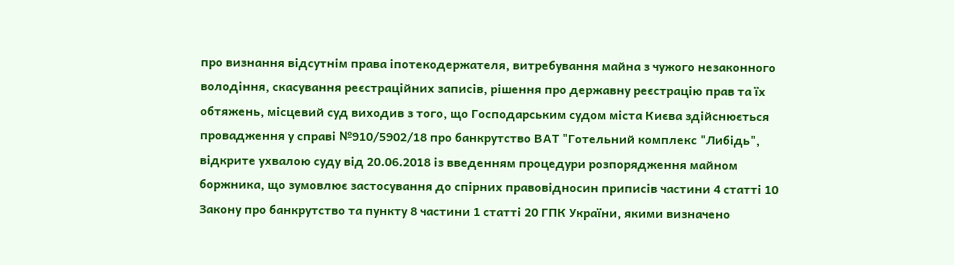про визнання відсутнім права іпотекодержателя, витребування майна з чужого незаконного володіння, скасування реєстраційних записів, рішення про державну реєстрацію прав та їх обтяжень, місцевий суд виходив з того, що Господарським судом міста Києва здійснюється провадження у справі №910/5902/18 про банкрутство ВАТ "Готельний комплекс "Либідь", відкрите ухвалою суду від 20.06.2018 із введенням процедури розпорядження майном боржника, що зумовлює застосування до спірних правовідносин приписів частини 4 статті 10 Закону про банкрутство та пункту 8 частини 1 статті 20 ГПК України, якими визначено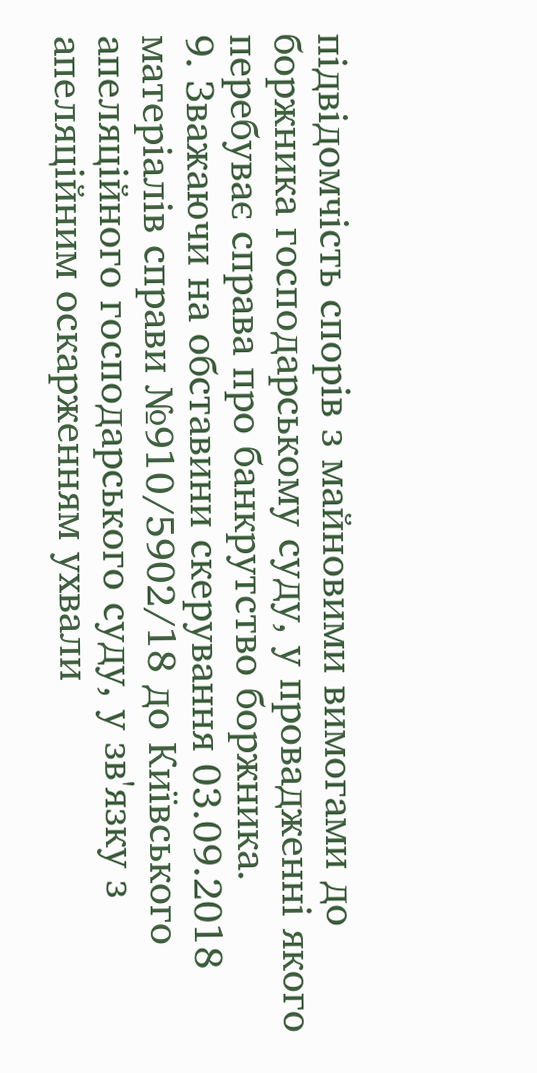підвідомчість спорів з майновими вимогами до боржника господарському суду, у провадженні якого перебуває справа про банкрутство боржника.
9. Зважаючи на обставини скерування 03.09.2018 матеріалів справи №910/5902/18 до Київського апеляційного господарського суду, у зв'язку з апеляційним оскарженням ухвали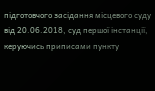підготовчого засідання місцевого суду від 20.06.2018, суд першої інстанції, керуючись приписами пункту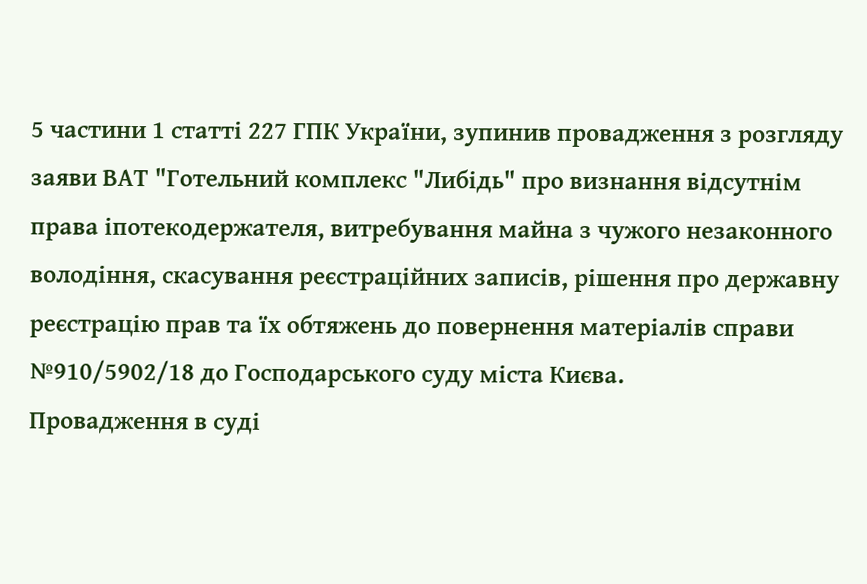5 частини 1 статті 227 ГПК України, зупинив провадження з розгляду заяви ВАТ "Готельний комплекс "Либідь" про визнання відсутнім права іпотекодержателя, витребування майна з чужого незаконного володіння, скасування реєстраційних записів, рішення про державну реєстрацію прав та їх обтяжень до повернення матеріалів справи №910/5902/18 до Господарського суду міста Києва.
Провадження в суді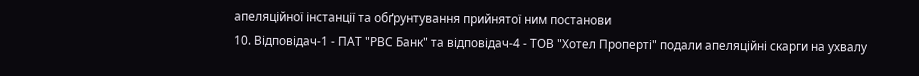апеляційної інстанції та обґрунтування прийнятої ним постанови
10. Відповідач-1 - ПАТ "РВС Банк" та відповідач-4 - ТОВ "Хотел Проперті" подали апеляційні скарги на ухвалу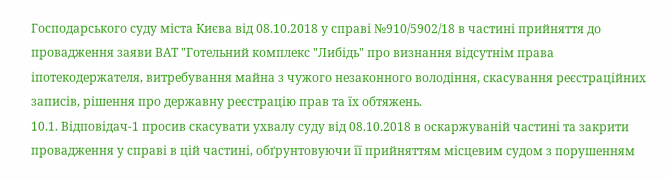Господарського суду міста Києва від 08.10.2018 у справі №910/5902/18 в частині прийняття до провадження заяви ВАТ "Готельний комплекс "Либідь" про визнання відсутнім права іпотекодержателя, витребування майна з чужого незаконного володіння, скасування реєстраційних записів, рішення про державну реєстрацію прав та їх обтяжень.
10.1. Відповідач-1 просив скасувати ухвалу суду від 08.10.2018 в оскаржуваній частині та закрити провадження у справі в цій частині, обґрунтовуючи її прийняттям місцевим судом з порушенням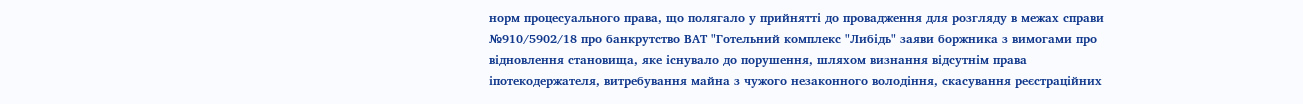норм процесуального права, що полягало у прийнятті до провадження для розгляду в межах справи №910/5902/18 про банкрутство ВАТ "Готельний комплекс "Либідь" заяви боржника з вимогами про відновлення становища, яке існувало до порушення, шляхом визнання відсутнім права іпотекодержателя, витребування майна з чужого незаконного володіння, скасування реєстраційних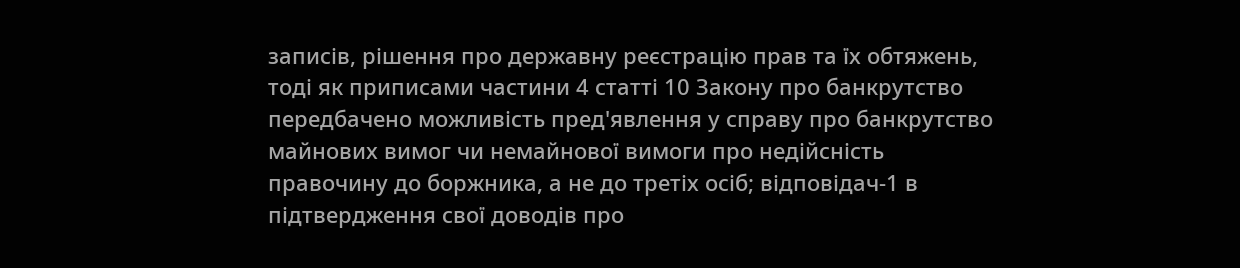записів, рішення про державну реєстрацію прав та їх обтяжень, тоді як приписами частини 4 статті 10 Закону про банкрутство передбачено можливість пред'явлення у справу про банкрутство майнових вимог чи немайнової вимоги про недійсність правочину до боржника, а не до третіх осіб; відповідач-1 в підтвердження свої доводів про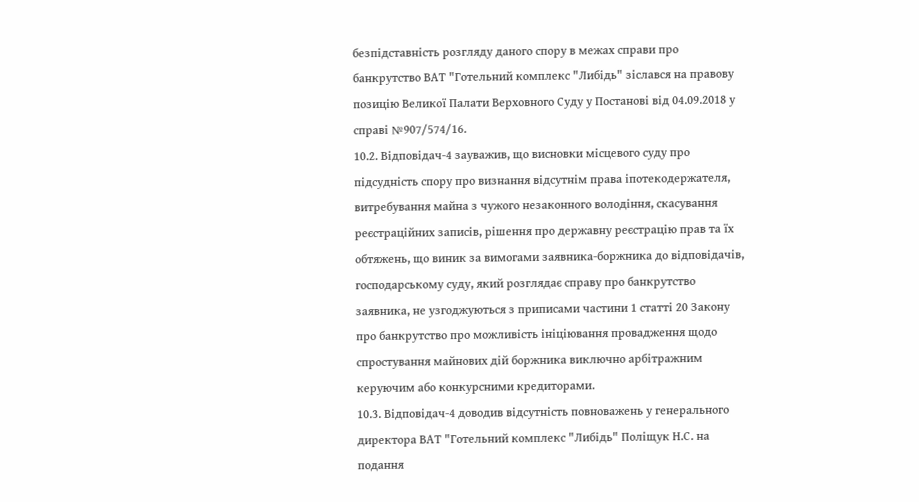безпідставність розгляду даного спору в межах справи про банкрутство ВАТ "Готельний комплекс "Либідь" зіслався на правову позицію Великої Палати Верховного Суду у Постанові від 04.09.2018 у справі №907/574/16.
10.2. Відповідач-4 зауважив, що висновки місцевого суду про підсудність спору про визнання відсутнім права іпотекодержателя, витребування майна з чужого незаконного володіння, скасування реєстраційних записів, рішення про державну реєстрацію прав та їх обтяжень, що виник за вимогами заявника-боржника до відповідачів, господарському суду, який розглядає справу про банкрутство заявника, не узгоджуються з приписами частини 1 статті 20 Закону про банкрутство про можливість ініціювання провадження щодо спростування майнових дій боржника виключно арбітражним керуючим або конкурсними кредиторами.
10.3. Відповідач-4 доводив відсутність повноважень у генерального директора ВАТ "Готельний комплекс "Либідь" Поліщук Н.С. на подання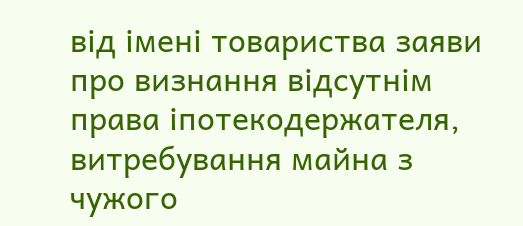від імені товариства заяви про визнання відсутнім права іпотекодержателя, витребування майна з чужого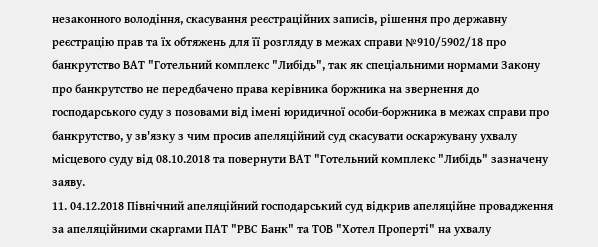незаконного володіння, скасування реєстраційних записів, рішення про державну реєстрацію прав та їх обтяжень для її розгляду в межах справи №910/5902/18 про банкрутство ВАТ "Готельний комплекс "Либідь", так як спеціальними нормами Закону про банкрутство не передбачено права керівника боржника на звернення до господарського суду з позовами від імені юридичної особи-боржника в межах справи про банкрутство, у зв'язку з чим просив апеляційний суд скасувати оскаржувану ухвалу місцевого суду від 08.10.2018 та повернути ВАТ "Готельний комплекс "Либідь" зазначену заяву.
11. 04.12.2018 Північний апеляційний господарський суд відкрив апеляційне провадження за апеляційними скаргами ПАТ "РВС Банк" та ТОВ "Хотел Проперті" на ухвалу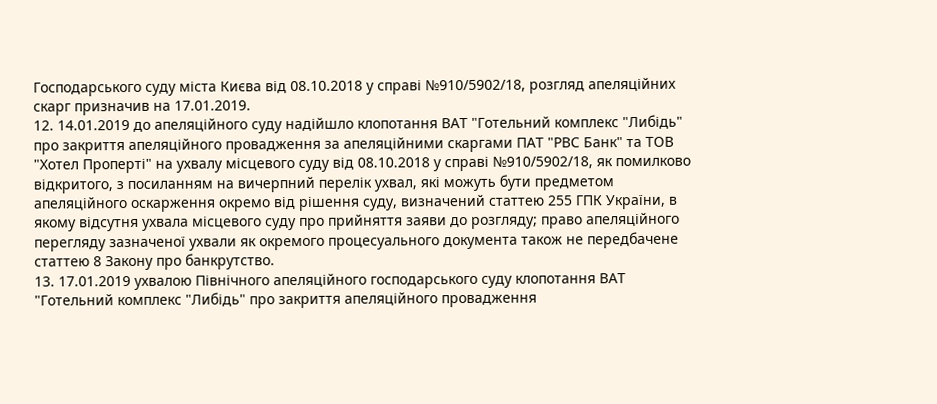Господарського суду міста Києва від 08.10.2018 у справі №910/5902/18, розгляд апеляційних скарг призначив на 17.01.2019.
12. 14.01.2019 до апеляційного суду надійшло клопотання ВАТ "Готельний комплекс "Либідь" про закриття апеляційного провадження за апеляційними скаргами ПАТ "РВС Банк" та ТОВ "Хотел Проперті" на ухвалу місцевого суду від 08.10.2018 у справі №910/5902/18, як помилково відкритого, з посиланням на вичерпний перелік ухвал, які можуть бути предметом апеляційного оскарження окремо від рішення суду, визначений статтею 255 ГПК України, в якому відсутня ухвала місцевого суду про прийняття заяви до розгляду; право апеляційного перегляду зазначеної ухвали як окремого процесуального документа також не передбачене статтею 8 Закону про банкрутство.
13. 17.01.2019 ухвалою Північного апеляційного господарського суду клопотання ВАТ "Готельний комплекс "Либідь" про закриття апеляційного провадження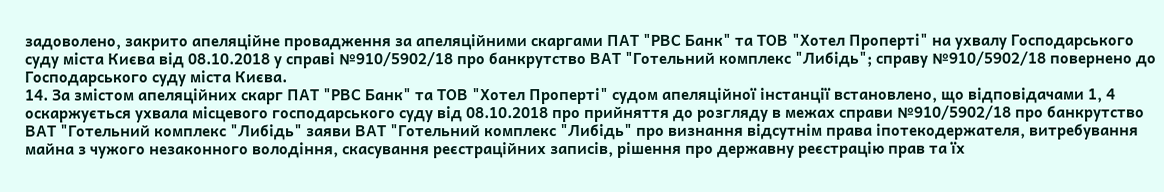задоволено, закрито апеляційне провадження за апеляційними скаргами ПАТ "РВС Банк" та ТОВ "Хотел Проперті" на ухвалу Господарського суду міста Києва від 08.10.2018 у справі №910/5902/18 про банкрутство ВАТ "Готельний комплекс "Либідь"; справу №910/5902/18 повернено до Господарського суду міста Києва.
14. За змістом апеляційних скарг ПАТ "РВС Банк" та ТОВ "Хотел Проперті" судом апеляційної інстанції встановлено, що відповідачами 1, 4 оскаржується ухвала місцевого господарського суду від 08.10.2018 про прийняття до розгляду в межах справи №910/5902/18 про банкрутство ВАТ "Готельний комплекс "Либідь" заяви ВАТ "Готельний комплекс "Либідь" про визнання відсутнім права іпотекодержателя, витребування майна з чужого незаконного володіння, скасування реєстраційних записів, рішення про державну реєстрацію прав та їх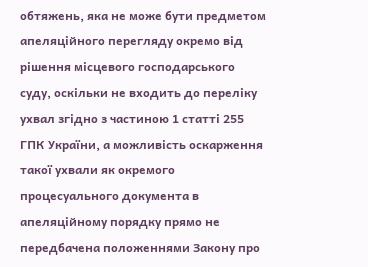обтяжень, яка не може бути предметом апеляційного перегляду окремо від рішення місцевого господарського суду, оскільки не входить до переліку ухвал згідно з частиною 1 статті 255 ГПК України, а можливість оскарження такої ухвали як окремого процесуального документа в апеляційному порядку прямо не передбачена положеннями Закону про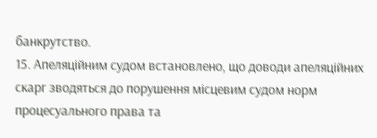банкрутство.
15. Апеляційним судом встановлено, що доводи апеляційних скарг зводяться до порушення місцевим судом норм процесуального права та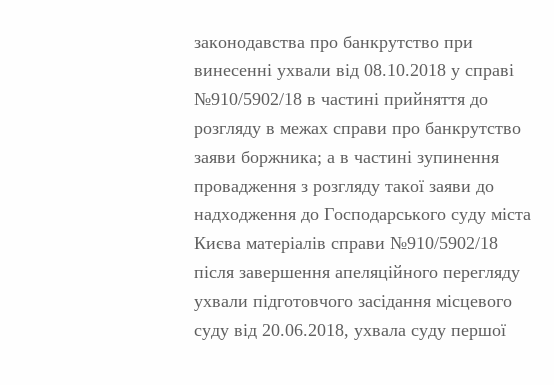законодавства про банкрутство при винесенні ухвали від 08.10.2018 у справі №910/5902/18 в частині прийняття до розгляду в межах справи про банкрутство заяви боржника; а в частині зупинення провадження з розгляду такої заяви до надходження до Господарського суду міста Києва матеріалів справи №910/5902/18 після завершення апеляційного перегляду ухвали підготовчого засідання місцевого суду від 20.06.2018, ухвала суду першої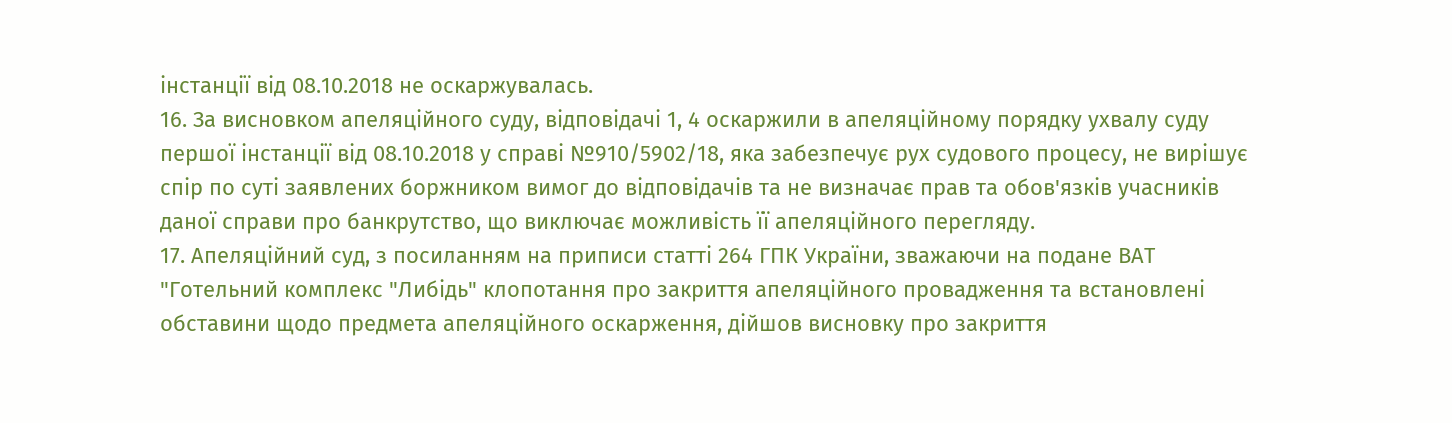інстанції від 08.10.2018 не оскаржувалась.
16. За висновком апеляційного суду, відповідачі 1, 4 оскаржили в апеляційному порядку ухвалу суду першої інстанції від 08.10.2018 у справі №910/5902/18, яка забезпечує рух судового процесу, не вирішує спір по суті заявлених боржником вимог до відповідачів та не визначає прав та обов'язків учасників даної справи про банкрутство, що виключає можливість її апеляційного перегляду.
17. Апеляційний суд, з посиланням на приписи статті 264 ГПК України, зважаючи на подане ВАТ "Готельний комплекс "Либідь" клопотання про закриття апеляційного провадження та встановлені обставини щодо предмета апеляційного оскарження, дійшов висновку про закриття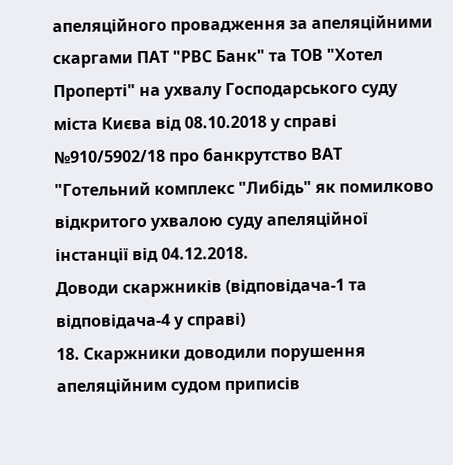апеляційного провадження за апеляційними скаргами ПАТ "РВС Банк" та ТОВ "Хотел Проперті" на ухвалу Господарського суду міста Києва від 08.10.2018 у справі №910/5902/18 про банкрутство ВАТ "Готельний комплекс "Либідь" як помилково відкритого ухвалою суду апеляційної інстанції від 04.12.2018.
Доводи скаржників (відповідача-1 та відповідача-4 у справі)
18. Скаржники доводили порушення апеляційним судом приписів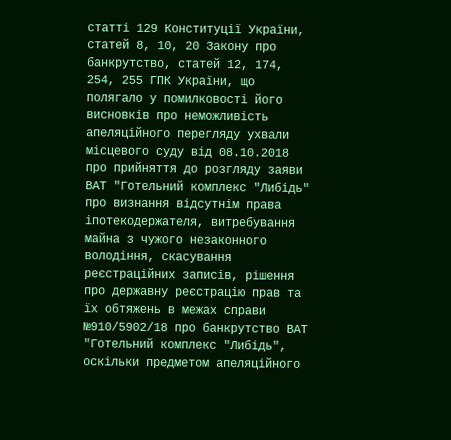статті 129 Конституції України, статей 8, 10, 20 Закону про банкрутство, статей 12, 174, 254, 255 ГПК України, що полягало у помилковості його висновків про неможливість апеляційного перегляду ухвали місцевого суду від 08.10.2018 про прийняття до розгляду заяви ВАТ "Готельний комплекс "Либідь" про визнання відсутнім права іпотекодержателя, витребування майна з чужого незаконного володіння, скасування реєстраційних записів, рішення про державну реєстрацію прав та їх обтяжень в межах справи №910/5902/18 про банкрутство ВАТ "Готельний комплекс "Либідь", оскільки предметом апеляційного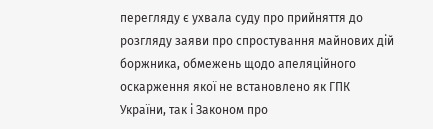перегляду є ухвала суду про прийняття до розгляду заяви про спростування майнових дій боржника, обмежень щодо апеляційного оскарження якої не встановлено як ГПК України, так і Законом про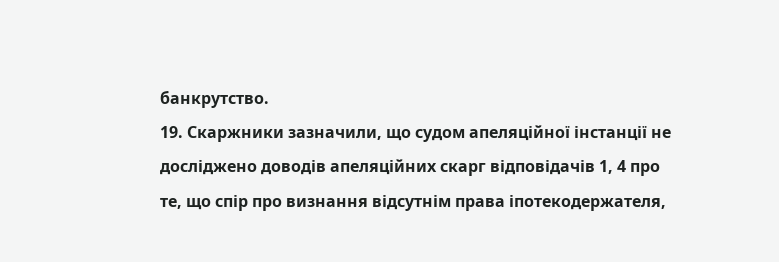банкрутство.
19. Скаржники зазначили, що судом апеляційної інстанції не досліджено доводів апеляційних скарг відповідачів 1, 4 про те, що спір про визнання відсутнім права іпотекодержателя,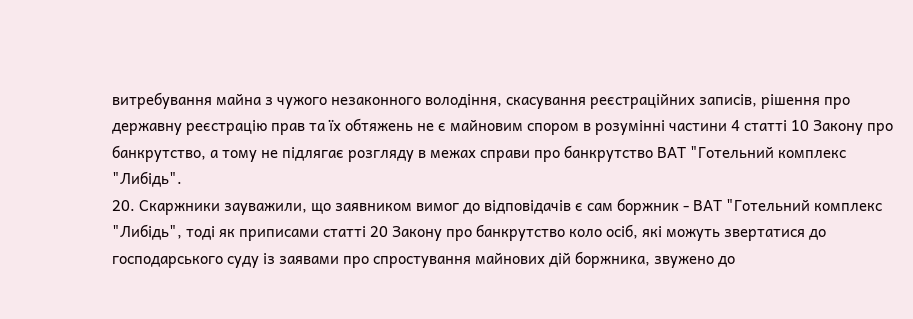витребування майна з чужого незаконного володіння, скасування реєстраційних записів, рішення про державну реєстрацію прав та їх обтяжень не є майновим спором в розумінні частини 4 статті 10 Закону про банкрутство, а тому не підлягає розгляду в межах справи про банкрутство ВАТ "Готельний комплекс "Либідь".
20. Скаржники зауважили, що заявником вимог до відповідачів є сам боржник - ВАТ "Готельний комплекс "Либідь", тоді як приписами статті 20 Закону про банкрутство коло осіб, які можуть звертатися до господарського суду із заявами про спростування майнових дій боржника, звужено до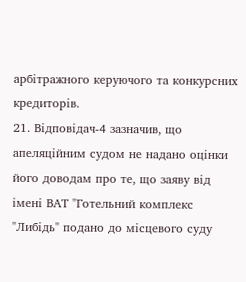арбітражного керуючого та конкурсних кредиторів.
21. Відповідач-4 зазначив, що апеляційним судом не надано оцінки його доводам про те, що заяву від імені ВАТ "Готельний комплекс "Либідь" подано до місцевого суду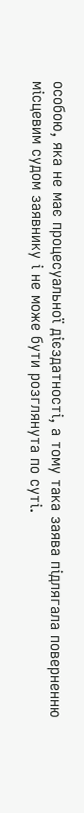особою, яка не має процесуальної дієздатності, а тому така заява підлягала поверненню місцевим судом заявнику і не може бути розглянута по суті.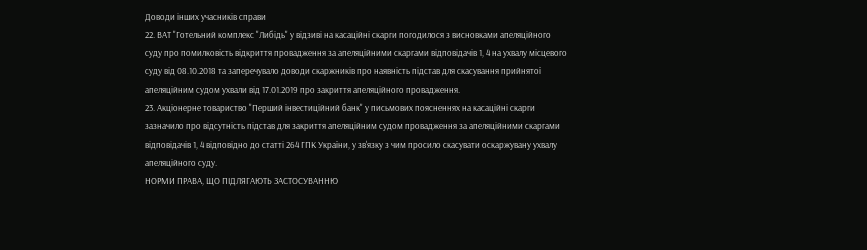Доводи інших учасників справи
22. ВАТ "Готельний комплекс "Либідь" у відзиві на касаційні скарги погодилося з висновками апеляційного суду про помилковість відкриття провадження за апеляційними скаргами відповідачів 1, 4 на ухвалу місцевого суду від 08.10.2018 та заперечувало доводи скаржників про наявність підстав для скасування прийнятої апеляційним судом ухвали від 17.01.2019 про закриття апеляційного провадження.
23. Акціонерне товариство "Перший інвестиційний банк" у письмових поясненнях на касаційні скарги зазначило про відсутність підстав для закриття апеляційним судом провадження за апеляційними скаргами відповідачів 1, 4 відповідно до статті 264 ГПК України, у зв'язку з чим просило скасувати оскаржувану ухвалу апеляційного суду.
НОРМИ ПРАВА, ЩО ПІДЛЯГАЮТЬ ЗАСТОСУВАННЮ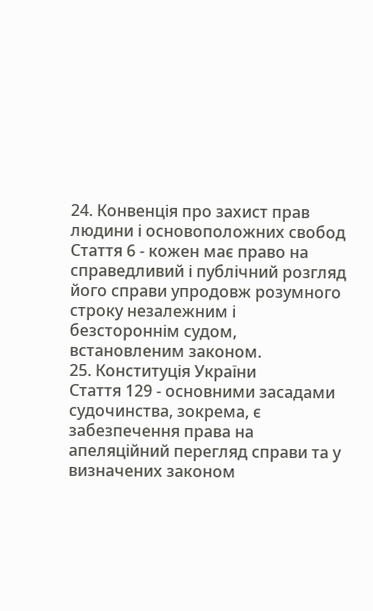24. Конвенція про захист прав людини і основоположних свобод
Стаття 6 - кожен має право на справедливий і публічний розгляд його справи упродовж розумного строку незалежним і безстороннім судом, встановленим законом.
25. Конституція України
Стаття 129 - основними засадами судочинства, зокрема, є забезпечення права на апеляційний перегляд справи та у визначених законом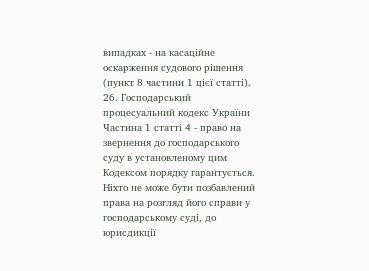випадках - на касаційне оскарження судового рішення (пункт 8 частини 1 цієї статті).
26. Господарський процесуальний кодекс України
Частина 1 статті 4 - право на звернення до господарського суду в установленому цим Кодексом порядку гарантується. Ніхто не може бути позбавлений права на розгляд його справи у господарському суді, до юрисдикції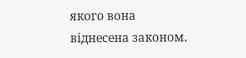якого вона віднесена законом.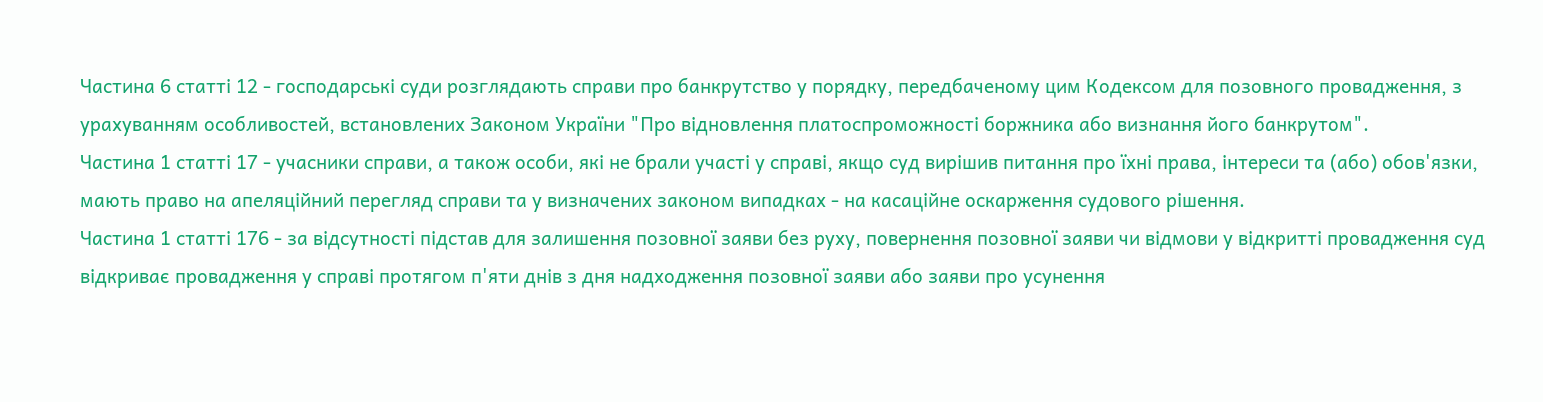Частина 6 статті 12 - господарські суди розглядають справи про банкрутство у порядку, передбаченому цим Кодексом для позовного провадження, з урахуванням особливостей, встановлених Законом України "Про відновлення платоспроможності боржника або визнання його банкрутом".
Частина 1 статті 17 - учасники справи, а також особи, які не брали участі у справі, якщо суд вирішив питання про їхні права, інтереси та (або) обов'язки, мають право на апеляційний перегляд справи та у визначених законом випадках - на касаційне оскарження судового рішення.
Частина 1 статті 176 - за відсутності підстав для залишення позовної заяви без руху, повернення позовної заяви чи відмови у відкритті провадження суд відкриває провадження у справі протягом п'яти днів з дня надходження позовної заяви або заяви про усунення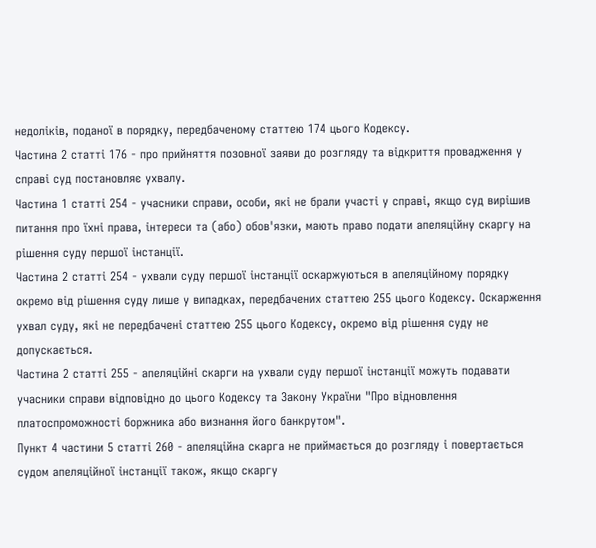недоліків, поданої в порядку, передбаченому статтею 174 цього Кодексу.
Частина 2 статті 176 - про прийняття позовної заяви до розгляду та відкриття провадження у справі суд постановляє ухвалу.
Частина 1 статті 254 - учасники справи, особи, які не брали участі у справі, якщо суд вирішив питання про їхні права, інтереси та (або) обов'язки, мають право подати апеляційну скаргу на рішення суду першої інстанції.
Частина 2 статті 254 - ухвали суду першої інстанції оскаржуються в апеляційному порядку окремо від рішення суду лише у випадках, передбачених статтею 255 цього Кодексу. Оскарження ухвал суду, які не передбачені статтею 255 цього Кодексу, окремо від рішення суду не допускається.
Частина 2 статті 255 - апеляційні скарги на ухвали суду першої інстанції можуть подавати учасники справи відповідно до цього Кодексу та Закону України "Про відновлення платоспроможності боржника або визнання його банкрутом".
Пункт 4 частини 5 статті 260 - апеляційна скарга не приймається до розгляду і повертається судом апеляційної інстанції також, якщо скаргу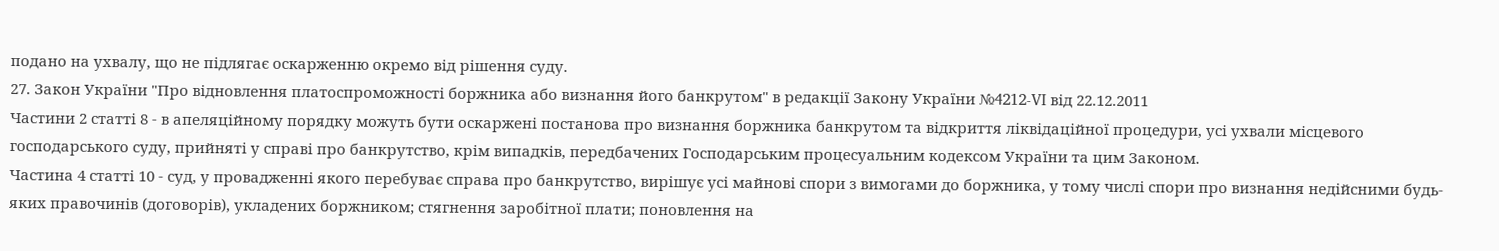подано на ухвалу, що не підлягає оскарженню окремо від рішення суду.
27. Закон України "Про відновлення платоспроможності боржника або визнання його банкрутом" в редакції Закону України №4212-VI від 22.12.2011
Частини 2 статті 8 - в апеляційному порядку можуть бути оскаржені постанова про визнання боржника банкрутом та відкриття ліквідаційної процедури, усі ухвали місцевого господарського суду, прийняті у справі про банкрутство, крім випадків, передбачених Господарським процесуальним кодексом України та цим Законом.
Частина 4 статті 10 - суд, у провадженні якого перебуває справа про банкрутство, вирішує усі майнові спори з вимогами до боржника, у тому числі спори про визнання недійсними будь-яких правочинів (договорів), укладених боржником; стягнення заробітної плати; поновлення на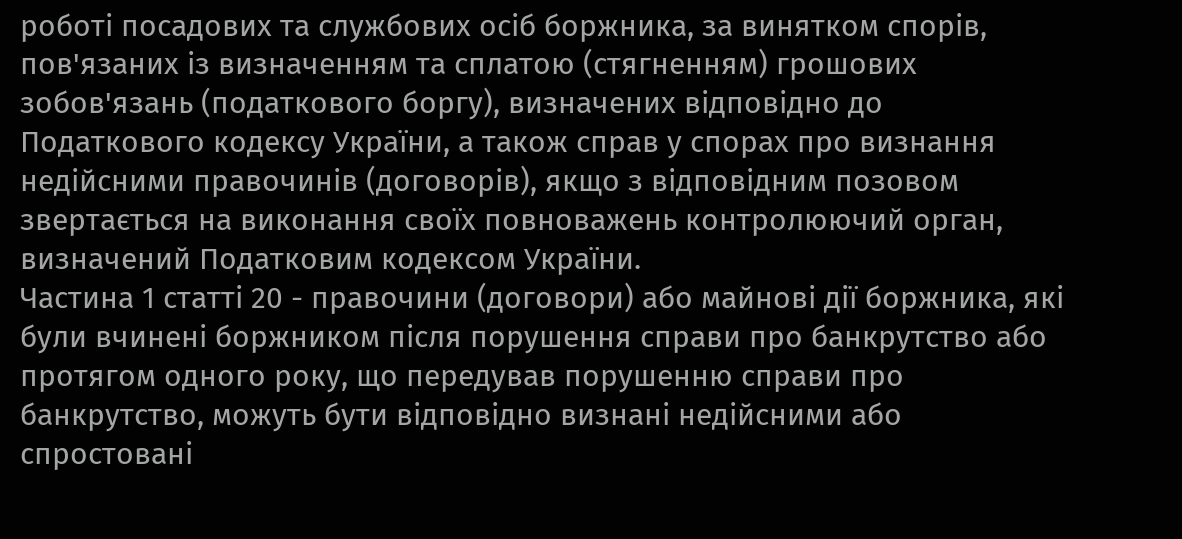роботі посадових та службових осіб боржника, за винятком спорів, пов'язаних із визначенням та сплатою (стягненням) грошових зобов'язань (податкового боргу), визначених відповідно до Податкового кодексу України, а також справ у спорах про визнання недійсними правочинів (договорів), якщо з відповідним позовом звертається на виконання своїх повноважень контролюючий орган, визначений Податковим кодексом України.
Частина 1 статті 20 - правочини (договори) або майнові дії боржника, які були вчинені боржником після порушення справи про банкрутство або протягом одного року, що передував порушенню справи про банкрутство, можуть бути відповідно визнані недійсними або спростовані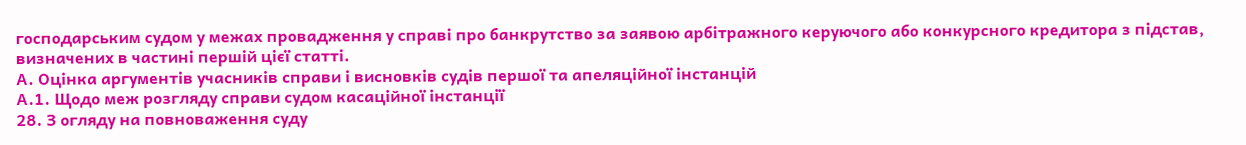господарським судом у межах провадження у справі про банкрутство за заявою арбітражного керуючого або конкурсного кредитора з підстав, визначених в частині першій цієї статті.
А. Оцінка аргументів учасників справи і висновків судів першої та апеляційної інстанцій
А.1. Щодо меж розгляду справи судом касаційної інстанції
28. З огляду на повноваження суду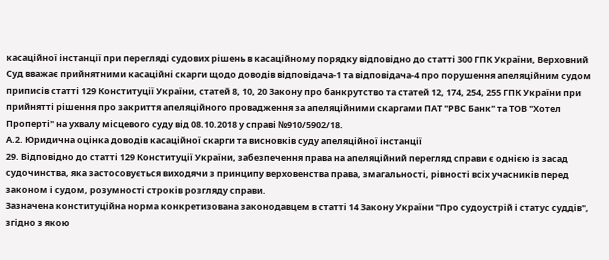касаційної інстанції при перегляді судових рішень в касаційному порядку відповідно до статті 300 ГПК України, Верховний Суд вважає прийнятними касаційні скарги щодо доводів відповідача-1 та відповідача-4 про порушення апеляційним судом приписів статті 129 Конституції України, статей 8, 10, 20 Закону про банкрутство та статей 12, 174, 254, 255 ГПК України при прийнятті рішення про закриття апеляційного провадження за апеляційними скаргами ПАТ "РВС Банк" та ТОВ "Хотел Проперті" на ухвалу місцевого суду від 08.10.2018 у справі №910/5902/18.
А.2. Юридична оцінка доводів касаційної скарги та висновків суду апеляційної інстанції
29. Відповідно до статті 129 Конституції України, забезпечення права на апеляційний перегляд справи є однією із засад судочинства, яка застосовується виходячи з принципу верховенства права, змагальності, рівності всіх учасників перед законом і судом, розумності строків розгляду справи.
Зазначена конституційна норма конкретизована законодавцем в статті 14 Закону України "Про судоустрій і статус суддів", згідно з якою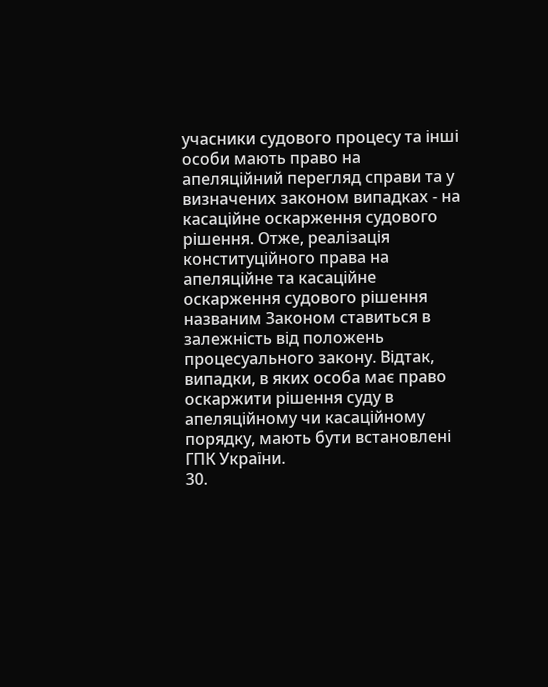учасники судового процесу та інші особи мають право на апеляційний перегляд справи та у визначених законом випадках - на касаційне оскарження судового рішення. Отже, реалізація конституційного права на апеляційне та касаційне оскарження судового рішення названим Законом ставиться в залежність від положень процесуального закону. Відтак, випадки, в яких особа має право оскаржити рішення суду в апеляційному чи касаційному порядку, мають бути встановлені ГПК України.
30.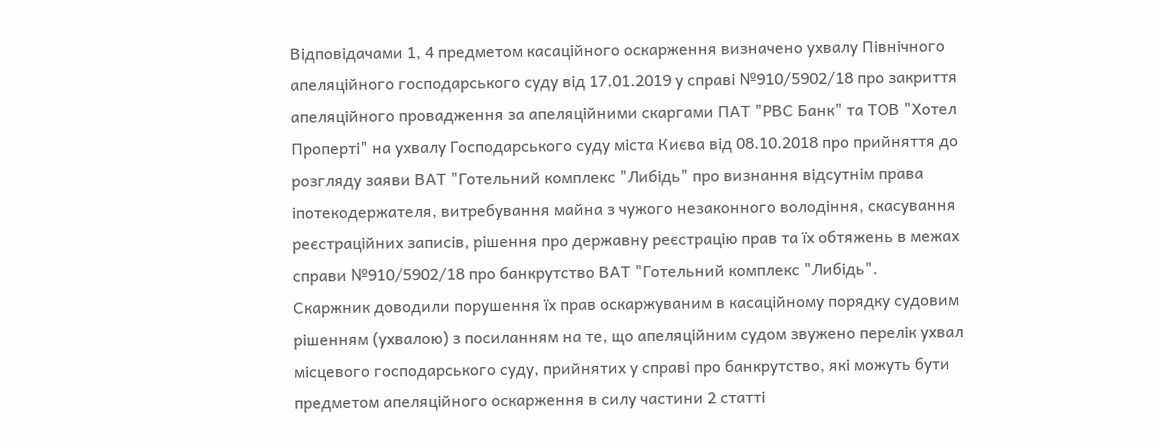Відповідачами 1, 4 предметом касаційного оскарження визначено ухвалу Північного апеляційного господарського суду від 17.01.2019 у справі №910/5902/18 про закриття апеляційного провадження за апеляційними скаргами ПАТ "РВС Банк" та ТОВ "Хотел Проперті" на ухвалу Господарського суду міста Києва від 08.10.2018 про прийняття до розгляду заяви ВАТ "Готельний комплекс "Либідь" про визнання відсутнім права іпотекодержателя, витребування майна з чужого незаконного володіння, скасування реєстраційних записів, рішення про державну реєстрацію прав та їх обтяжень в межах справи №910/5902/18 про банкрутство ВАТ "Готельний комплекс "Либідь".
Скаржник доводили порушення їх прав оскаржуваним в касаційному порядку судовим рішенням (ухвалою) з посиланням на те, що апеляційним судом звужено перелік ухвал місцевого господарського суду, прийнятих у справі про банкрутство, які можуть бути предметом апеляційного оскарження в силу частини 2 статті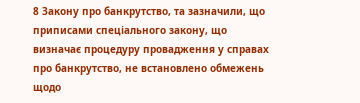8 Закону про банкрутство, та зазначили, що приписами спеціального закону, що визначає процедуру провадження у справах про банкрутство, не встановлено обмежень щодо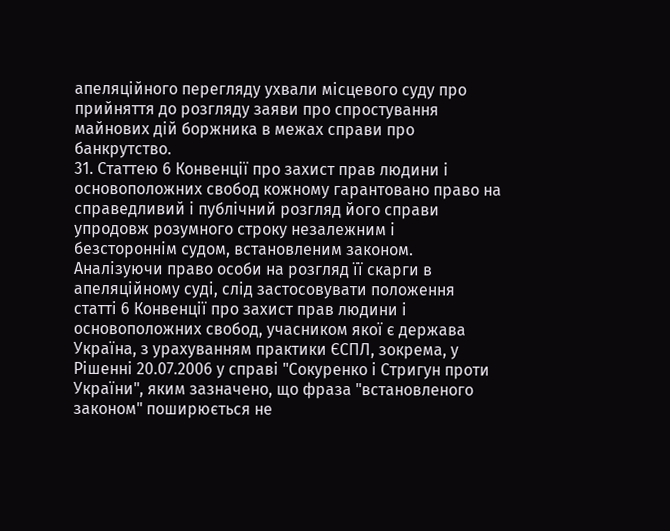апеляційного перегляду ухвали місцевого суду про прийняття до розгляду заяви про спростування майнових дій боржника в межах справи про банкрутство.
31. Статтею 6 Конвенції про захист прав людини і основоположних свобод кожному гарантовано право на справедливий і публічний розгляд його справи упродовж розумного строку незалежним і безстороннім судом, встановленим законом.
Аналізуючи право особи на розгляд її скарги в апеляційному суді, слід застосовувати положення статті 6 Конвенції про захист прав людини і основоположних свобод, учасником якої є держава Україна, з урахуванням практики ЄСПЛ, зокрема, у Рішенні 20.07.2006 у справі "Сокуренко і Стригун проти України", яким зазначено, що фраза "встановленого законом" поширюється не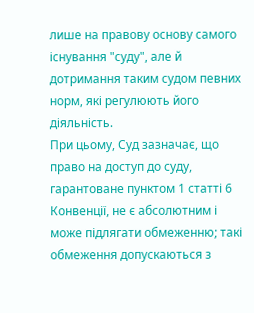лише на правову основу самого існування "суду", але й дотримання таким судом певних норм, які регулюють його діяльність.
При цьому, Суд зазначає, що право на доступ до суду, гарантоване пунктом 1 статті 6 Конвенції, не є абсолютним і може підлягати обмеженню; такі обмеження допускаються з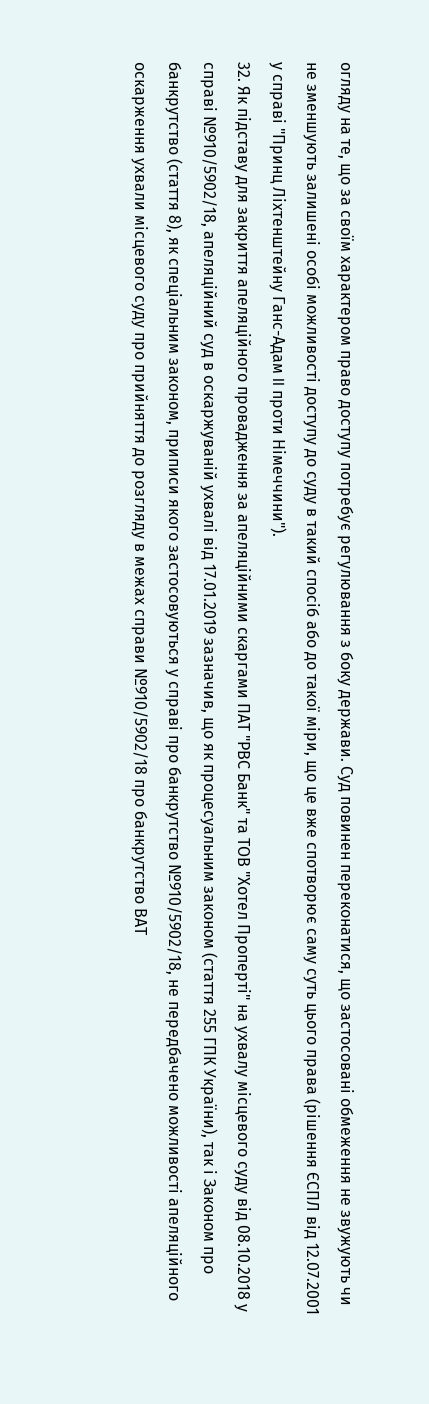огляду на те, що за своїм характером право доступу потребує регулювання з боку держави. Суд повинен переконатися, що застосовані обмеження не звужують чи не зменшують залишені особі можливості доступу до суду в такий спосіб або до такої міри, що це вже спотворює саму суть цього права (рішення ЄСПЛ від 12.07.2001 у справі "Принц Ліхтенштейну Ганс-Адам II проти Німеччини").
32. Як підставу для закриття апеляційного провадження за апеляційними скаргами ПАТ "РВС Банк" та ТОВ "Хотел Проперті" на ухвалу місцевого суду від 08.10.2018 у справі №910/5902/18, апеляційний суд в оскаржуваній ухвалі від 17.01.2019 зазначив, що як процесуальним законом (стаття 255 ГПК України), так і Законом про банкрутство (стаття 8), як спеціальним законом, приписи якого застосовуються у справі про банкрутство №910/5902/18, не передбачено можливості апеляційного оскарження ухвали місцевого суду про прийняття до розгляду в межах справи №910/5902/18 про банкрутство ВАТ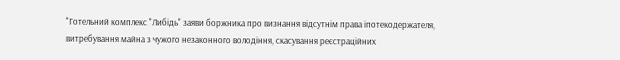"Готельний комплекс "Либідь" заяви боржника про визнання відсутнім права іпотекодержателя, витребування майна з чужого незаконного володіння, скасування реєстраційних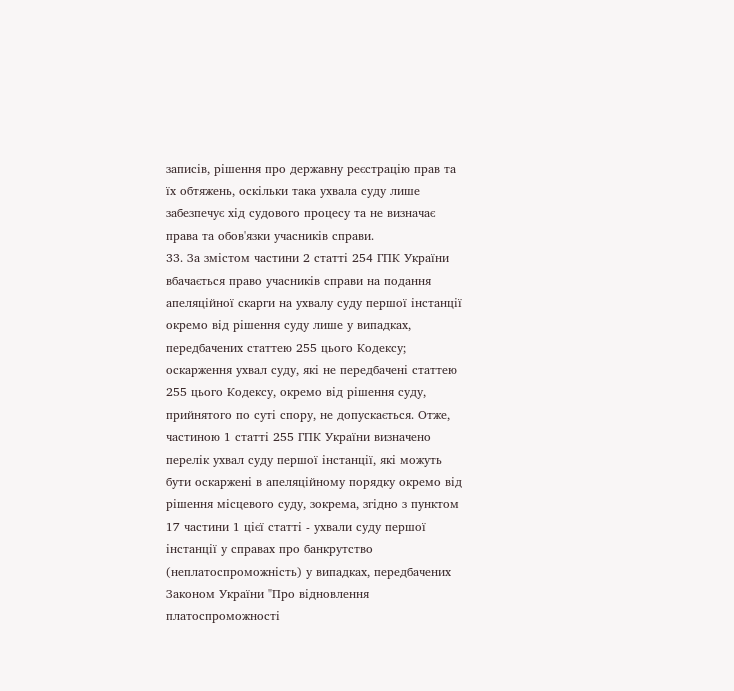записів, рішення про державну реєстрацію прав та їх обтяжень, оскільки така ухвала суду лише забезпечує хід судового процесу та не визначає права та обов'язки учасників справи.
33. За змістом частини 2 статті 254 ГПК України вбачається право учасників справи на подання апеляційної скарги на ухвалу суду першої інстанції окремо від рішення суду лише у випадках, передбачених статтею 255 цього Кодексу; оскарження ухвал суду, які не передбачені статтею 255 цього Кодексу, окремо від рішення суду, прийнятого по суті спору, не допускається. Отже, частиною 1 статті 255 ГПК України визначено перелік ухвал суду першої інстанції, які можуть бути оскаржені в апеляційному порядку окремо від рішення місцевого суду, зокрема, згідно з пунктом 17 частини 1 цієї статті - ухвали суду першої інстанції у справах про банкрутство (неплатоспроможність) у випадках, передбачених Законом України "Про відновлення платоспроможності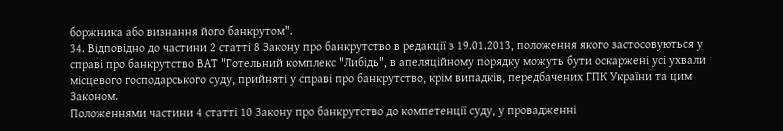боржника або визнання його банкрутом".
34. Відповідно до частини 2 статті 8 Закону про банкрутство в редакції з 19.01.2013, положення якого застосовуються у справі про банкрутство ВАТ "Готельний комплекс "Либідь", в апеляційному порядку можуть бути оскаржені усі ухвали місцевого господарського суду, прийняті у справі про банкрутство, крім випадків, передбачених ГПК України та цим Законом.
Положеннями частини 4 статті 10 Закону про банкрутство до компетенції суду, у провадженні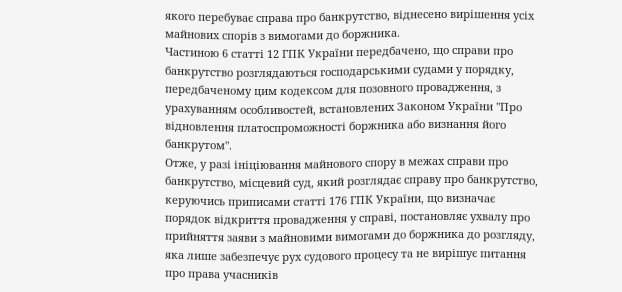якого перебуває справа про банкрутство, віднесено вирішення усіх майнових спорів з вимогами до боржника.
Частиною 6 статті 12 ГПК України передбачено, що справи про банкрутство розглядаються господарськими судами у порядку, передбаченому цим кодексом для позовного провадження, з урахуванням особливостей, встановлених Законом України "Про відновлення платоспроможності боржника або визнання його банкрутом".
Отже, у разі ініціювання майнового спору в межах справи про банкрутство, місцевий суд, який розглядає справу про банкрутство, керуючись приписами статті 176 ГПК України, що визначає порядок відкриття провадження у справі, постановляє ухвалу про прийняття заяви з майновими вимогами до боржника до розгляду, яка лише забезпечує рух судового процесу та не вирішує питання про права учасників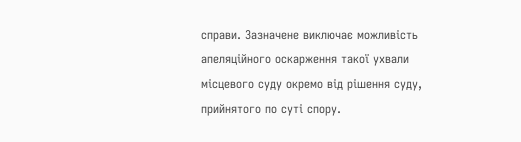справи. Зазначене виключає можливість апеляційного оскарження такої ухвали місцевого суду окремо від рішення суду, прийнятого по суті спору.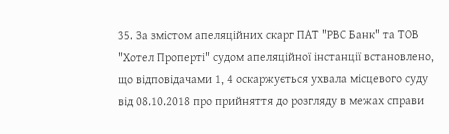35. За змістом апеляційних скарг ПАТ "РВС Банк" та ТОВ "Хотел Проперті" судом апеляційної інстанції встановлено, що відповідачами 1, 4 оскаржується ухвала місцевого суду від 08.10.2018 про прийняття до розгляду в межах справи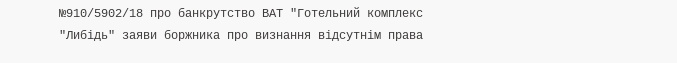№910/5902/18 про банкрутство ВАТ "Готельний комплекс "Либідь" заяви боржника про визнання відсутнім права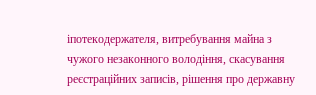іпотекодержателя, витребування майна з чужого незаконного володіння, скасування реєстраційних записів, рішення про державну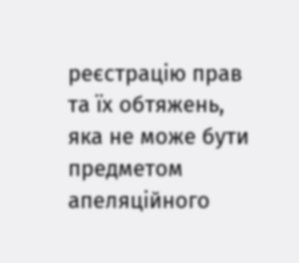реєстрацію прав та їх обтяжень, яка не може бути предметом апеляційного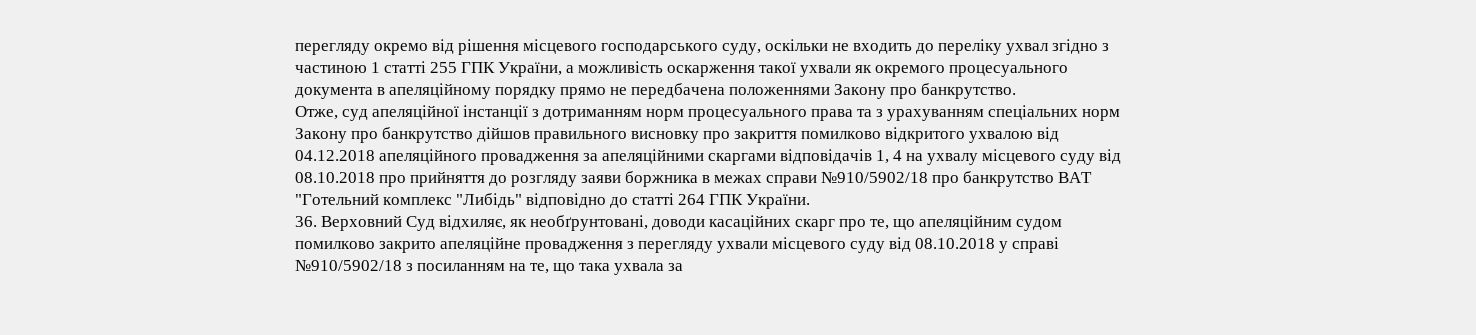перегляду окремо від рішення місцевого господарського суду, оскільки не входить до переліку ухвал згідно з частиною 1 статті 255 ГПК України, а можливість оскарження такої ухвали як окремого процесуального документа в апеляційному порядку прямо не передбачена положеннями Закону про банкрутство.
Отже, суд апеляційної інстанції з дотриманням норм процесуального права та з урахуванням спеціальних норм Закону про банкрутство дійшов правильного висновку про закриття помилково відкритого ухвалою від 04.12.2018 апеляційного провадження за апеляційними скаргами відповідачів 1, 4 на ухвалу місцевого суду від 08.10.2018 про прийняття до розгляду заяви боржника в межах справи №910/5902/18 про банкрутство ВАТ "Готельний комплекс "Либідь" відповідно до статті 264 ГПК України.
36. Верховний Суд відхиляє, як необґрунтовані, доводи касаційних скарг про те, що апеляційним судом помилково закрито апеляційне провадження з перегляду ухвали місцевого суду від 08.10.2018 у справі №910/5902/18 з посиланням на те, що така ухвала за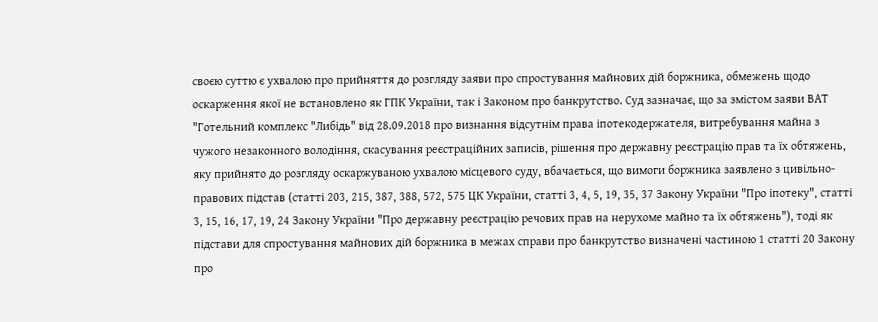своєю суттю є ухвалою про прийняття до розгляду заяви про спростування майнових дій боржника, обмежень щодо оскарження якої не встановлено як ГПК України, так і Законом про банкрутство. Суд зазначає, що за змістом заяви ВАТ "Готельний комплекс "Либідь" від 28.09.2018 про визнання відсутнім права іпотекодержателя, витребування майна з чужого незаконного володіння, скасування реєстраційних записів, рішення про державну реєстрацію прав та їх обтяжень, яку прийнято до розгляду оскаржуваною ухвалою місцевого суду, вбачається, що вимоги боржника заявлено з цивільно-правових підстав (статті 203, 215, 387, 388, 572, 575 ЦК України, статті 3, 4, 5, 19, 35, 37 Закону України "Про іпотеку", статті 3, 15, 16, 17, 19, 24 Закону України "Про державну реєстрацію речових прав на нерухоме майно та їх обтяжень"), тоді як підстави для спростування майнових дій боржника в межах справи про банкрутство визначені частиною 1 статті 20 Закону про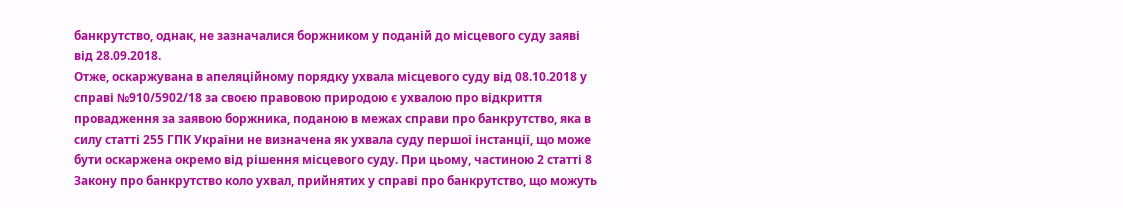банкрутство, однак, не зазначалися боржником у поданій до місцевого суду заяві від 28.09.2018.
Отже, оскаржувана в апеляційному порядку ухвала місцевого суду від 08.10.2018 у справі №910/5902/18 за своєю правовою природою є ухвалою про відкриття провадження за заявою боржника, поданою в межах справи про банкрутство, яка в силу статті 255 ГПК України не визначена як ухвала суду першої інстанції, що може бути оскаржена окремо від рішення місцевого суду. При цьому, частиною 2 статті 8 Закону про банкрутство коло ухвал, прийнятих у справі про банкрутство, що можуть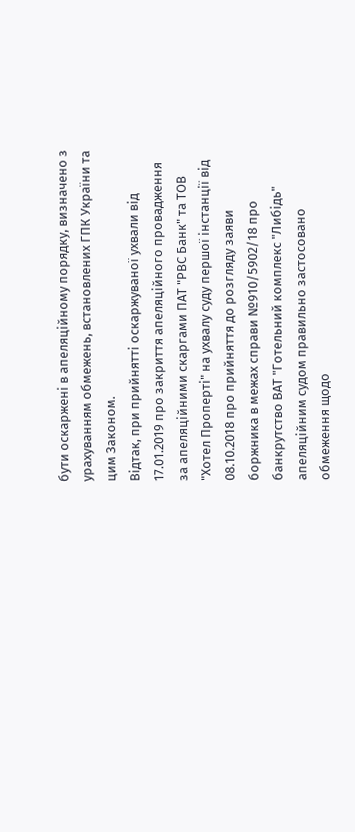бути оскаржені в апеляційному порядку, визначено з урахуванням обмежень, встановлених ГПК України та цим Законом.
Відтак, при прийнятті оскаржуваної ухвали від 17.01.2019 про закриття апеляційного провадження за апеляційними скаргами ПАТ "РВС Банк" та ТОВ "Хотел Проперті" на ухвалу суду першої інстанції від 08.10.2018 про прийняття до розгляду заяви боржника в межах справи №910/5902/18 про банкрутство ВАТ "Готельний комплекс "Либідь" апеляційним судом правильно застосовано обмеження щодо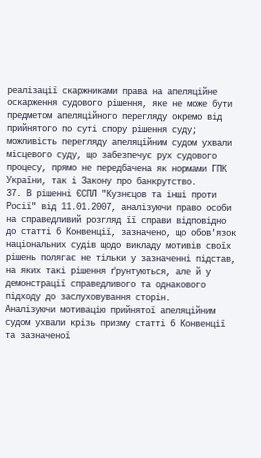реалізації скаржниками права на апеляційне оскарження судового рішення, яке не може бути предметом апеляційного перегляду окремо від прийнятого по суті спору рішення суду; можливість перегляду апеляційним судом ухвали місцевого суду, що забезпечує рух судового процесу, прямо не передбачена як нормами ГПК України, так і Закону про банкрутство.
37. В рішенні ЄСПЛ "Кузнєцов та інші проти Росії" від 11.01.2007, аналізуючи право особи на справедливий розгляд її справи відповідно до статті 6 Конвенції, зазначено, що обов'язок національних судів щодо викладу мотивів своїх рішень полягає не тільки у зазначенні підстав, на яких такі рішення ґрунтуються, але й у демонстрації справедливого та однакового підходу до заслуховування сторін.
Аналізуючи мотивацію прийнятої апеляційним судом ухвали крізь призму статті 6 Конвенції та зазначеної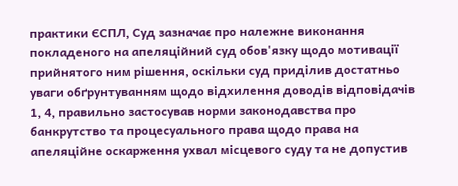практики ЄСПЛ, Суд зазначає про належне виконання покладеного на апеляційний суд обов'язку щодо мотивації прийнятого ним рішення, оскільки суд приділив достатньо уваги обґрунтуванням щодо відхилення доводів відповідачів 1, 4, правильно застосував норми законодавства про банкрутство та процесуального права щодо права на апеляційне оскарження ухвал місцевого суду та не допустив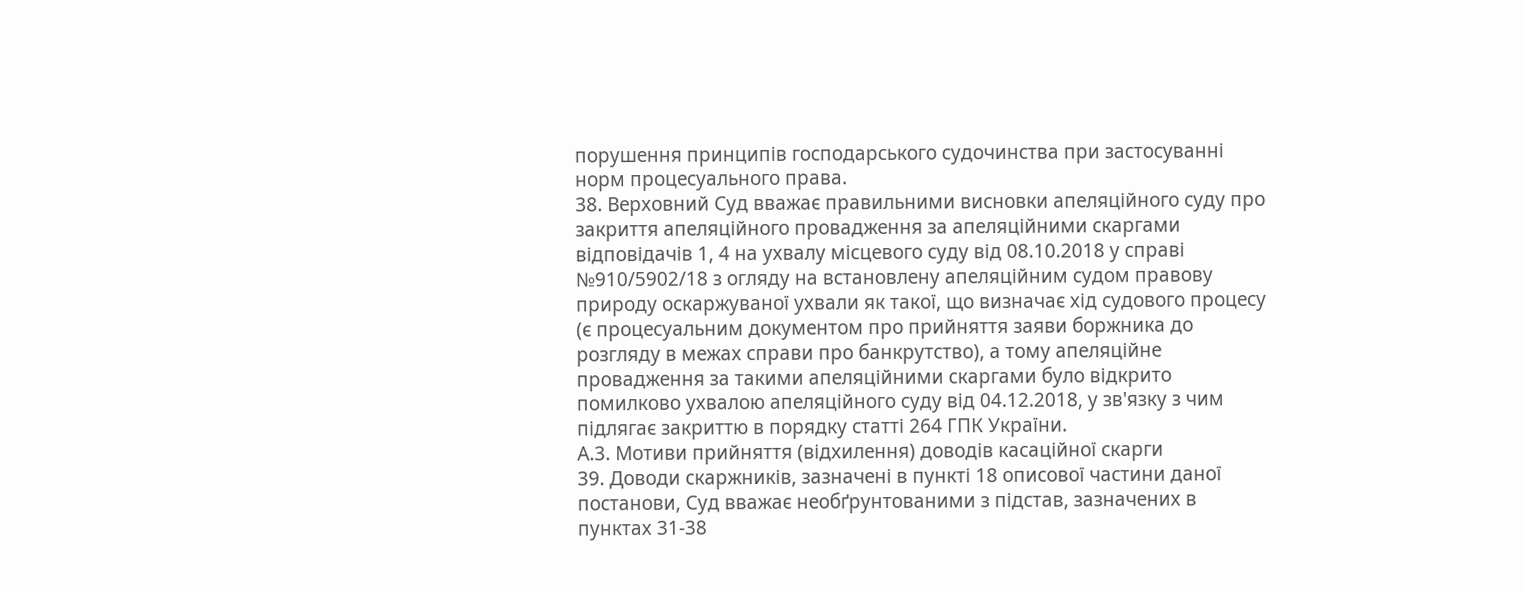порушення принципів господарського судочинства при застосуванні норм процесуального права.
38. Верховний Суд вважає правильними висновки апеляційного суду про закриття апеляційного провадження за апеляційними скаргами відповідачів 1, 4 на ухвалу місцевого суду від 08.10.2018 у справі №910/5902/18 з огляду на встановлену апеляційним судом правову природу оскаржуваної ухвали як такої, що визначає хід судового процесу (є процесуальним документом про прийняття заяви боржника до розгляду в межах справи про банкрутство), а тому апеляційне провадження за такими апеляційними скаргами було відкрито помилково ухвалою апеляційного суду від 04.12.2018, у зв'язку з чим підлягає закриттю в порядку статті 264 ГПК України.
А.3. Мотиви прийняття (відхилення) доводів касаційної скарги
39. Доводи скаржників, зазначені в пункті 18 описової частини даної постанови, Суд вважає необґрунтованими з підстав, зазначених в пунктах 31-38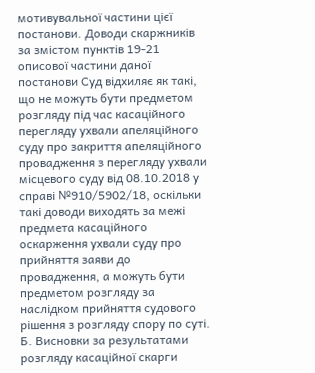мотивувальної частини цієї постанови. Доводи скаржників за змістом пунктів 19-21 описової частини даної постанови Суд відхиляє як такі, що не можуть бути предметом розгляду під час касаційного перегляду ухвали апеляційного суду про закриття апеляційного провадження з перегляду ухвали місцевого суду від 08.10.2018 у справі №910/5902/18, оскільки такі доводи виходять за межі предмета касаційного оскарження ухвали суду про прийняття заяви до провадження, а можуть бути предметом розгляду за наслідком прийняття судового рішення з розгляду спору по суті.
Б. Висновки за результатами розгляду касаційної скарги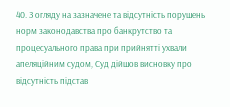40. З огляду на зазначене та відсутність порушень норм законодавства про банкрутство та процесуального права при прийнятті ухвали апеляційним судом, Суд дійшов висновку про відсутність підстав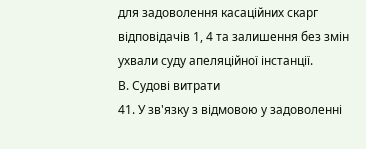для задоволення касаційних скарг відповідачів 1, 4 та залишення без змін ухвали суду апеляційної інстанції.
В. Судові витрати
41. У зв'язку з відмовою у задоволенні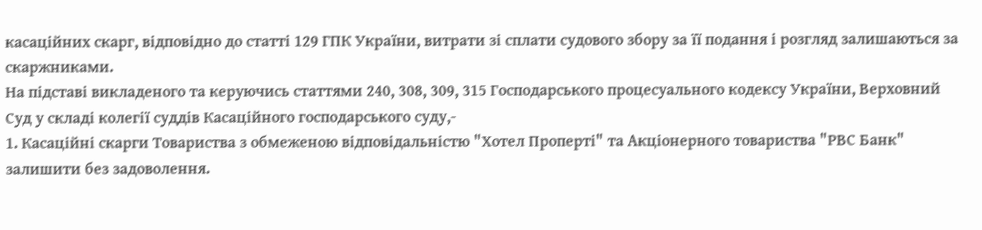касаційних скарг, відповідно до статті 129 ГПК України, витрати зі сплати судового збору за її подання і розгляд залишаються за скаржниками.
На підставі викладеного та керуючись статтями 240, 308, 309, 315 Господарського процесуального кодексу України, Верховний Суд у складі колегії суддів Касаційного господарського суду,-
1. Касаційні скарги Товариства з обмеженою відповідальністю "Хотел Проперті" та Акціонерного товариства "РВС Банк" залишити без задоволення.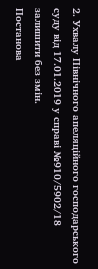2. Ухвалу Північного апеляційного господарського суду від 17.01.2019 у справі №910/5902/18 залишити без змін.
Постанова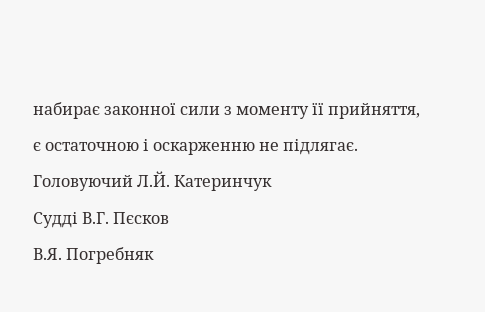набирає законної сили з моменту її прийняття, є остаточною і оскарженню не підлягає.
Головуючий Л.Й. Катеринчук
Судді В.Г. Пєсков
В.Я. Погребняк